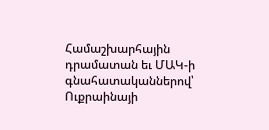Համաշխարհային դրամատան եւ ՄԱԿ-ի գնահատականներով՝ Ուքրաինայի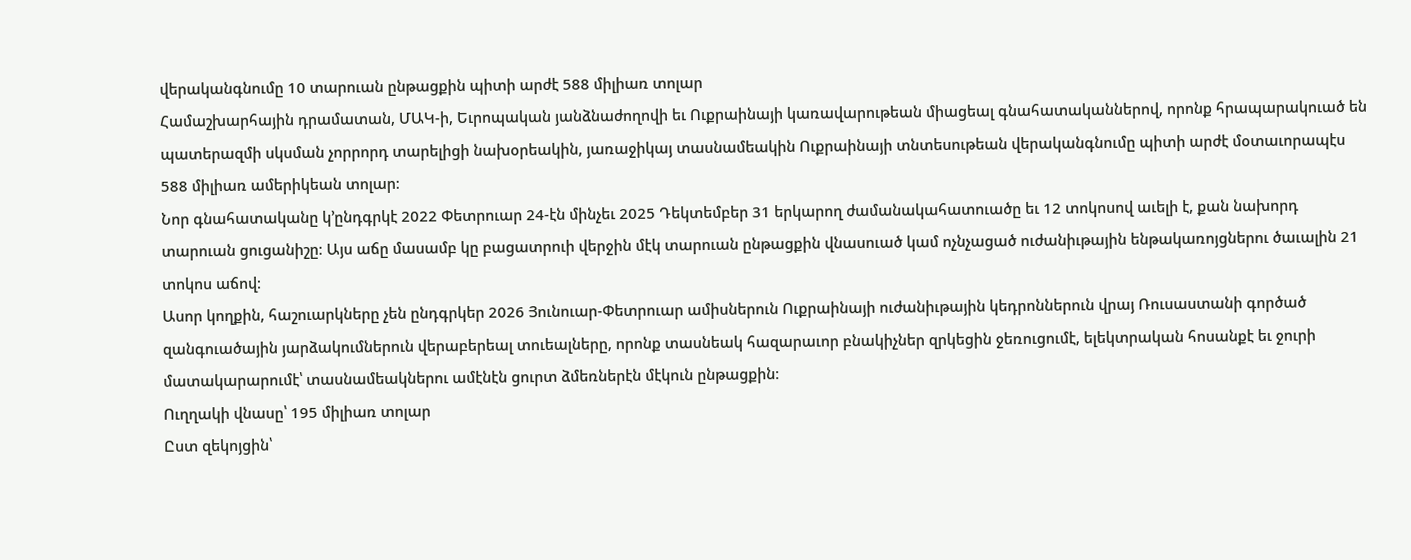վերականգնումը 10 տարուան ընթացքին պիտի արժէ 588 միլիառ տոլար
Համաշխարհային դրամատան, ՄԱԿ-ի, Եւրոպական յանձնաժողովի եւ Ուքրաինայի կառավարութեան միացեալ գնահատականներով, որոնք հրապարակուած են պատերազմի սկսման չորրորդ տարելիցի նախօրեակին, յառաջիկայ տասնամեակին Ուքրաինայի տնտեսութեան վերականգնումը պիտի արժէ մօտաւորապէս 588 միլիառ ամերիկեան տոլար։
Նոր գնահատականը կ՚ընդգրկէ 2022 Փետրուար 24-էն մինչեւ 2025 Դեկտեմբեր 31 երկարող ժամանակահատուածը եւ 12 տոկոսով աւելի է, քան նախորդ տարուան ցուցանիշը։ Այս աճը մասամբ կը բացատրուի վերջին մէկ տարուան ընթացքին վնասուած կամ ոչնչացած ուժանիւթային ենթակառոյցներու ծաւալին 21 տոկոս աճով։
Ասոր կողքին, հաշուարկները չեն ընդգրկեր 2026 Յունուար-Փետրուար ամիսներուն Ուքրաինայի ուժանիւթային կեդրոններուն վրայ Ռուսաստանի գործած զանգուածային յարձակումներուն վերաբերեալ տուեալները, որոնք տասնեակ հազարաւոր բնակիչներ զրկեցին ջեռուցումէ, ելեկտրական հոսանքէ եւ ջուրի մատակարարումէ՝ տասնամեակներու ամէնէն ցուրտ ձմեռներէն մէկուն ընթացքին։
Ուղղակի վնասը՝ 195 միլիառ տոլար
Ըստ զեկոյցին՝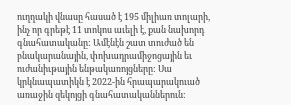ուղղակի վնասը հասած է 195 միլիառ տոլարի, ինչ որ գրեթէ 11 տոկոս աւելի է, քան նախորդ գնահատականը: Ամէնէն շատ տուժած են բնակարանային, փոխադրամիջոցային եւ ուժանիւթային ենթակառոյցները: Սա կրկնապատիկն է 2022-ին հրապարակուած առաջին զեկոյցի գնահատականներուն: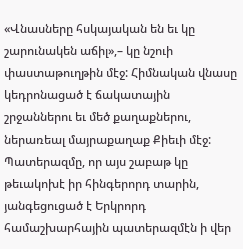«Վնասները հսկայական են եւ կը շարունակեն աճիլ»,– կը նշուի փաստաթուղթին մէջ: Հիմնական վնասը կեդրոնացած է ճակատային շրջաններու եւ մեծ քաղաքներու, ներառեալ մայրաքաղաք Քիեւի մէջ:
Պատերազմը, որ այս շաբաթ կը թեւակոխէ իր հինգերորդ տարին, յանգեցուցած է Երկրորդ համաշխարհային պատերազմէն ի վեր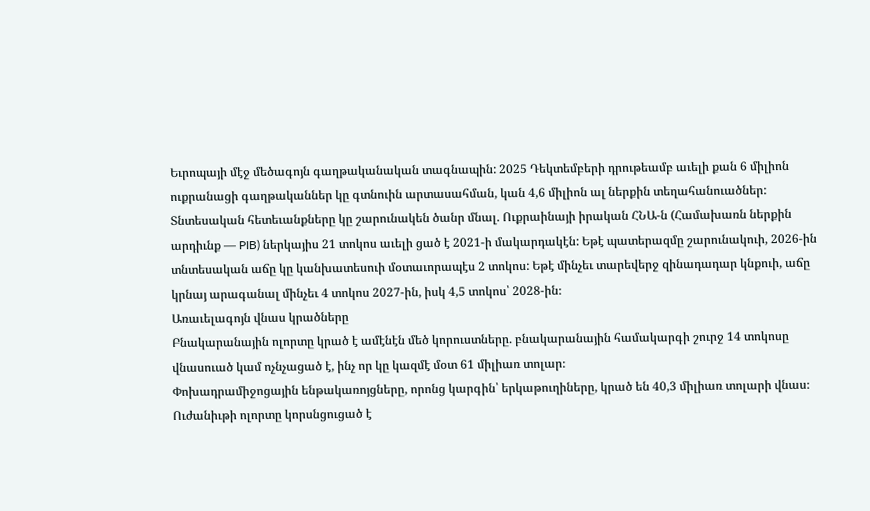Եւրոպայի մէջ մեծագոյն գաղթականական տագնապին: 2025 Դեկտեմբերի դրութեամբ աւելի քան 6 միլիոն ուքրանացի գաղթականներ կը գտնուին արտասահման, կան 4,6 միլիոն ալ ներքին տեղահանուածներ:
Տնտեսական հետեւանքները կը շարունակեն ծանր մնալ. Ուքրաինայի իրական ՀՆԱ-ն (Համախառն ներքին արդիւնք — PIB) ներկայիս 21 տոկոս աւելի ցած է 2021-ի մակարդակէն: Եթէ պատերազմը շարունակուի, 2026-ին տնտեսական աճը կը կանխատեսուի մօտաւորապէս 2 տոկոս: Եթէ մինչեւ տարեվերջ զինադադար կնքուի, աճը կրնայ արագանալ մինչեւ 4 տոկոս 2027-ին, իսկ 4,5 տոկոս՝ 2028-ին։
Առաւելագոյն վնաս կրածները
Բնակարանային ոլորտը կրած է ամէնէն մեծ կորուստները. բնակարանային համակարգի շուրջ 14 տոկոսը վնասուած կամ ոչնչացած է, ինչ որ կը կազմէ մօտ 61 միլիառ տոլար։
Փոխադրամիջոցային ենթակառոյցները, որոնց կարգին՝ երկաթուղիները, կրած են 40,3 միլիառ տոլարի վնաս։ Ուժանիւթի ոլորտը կորսնցուցած է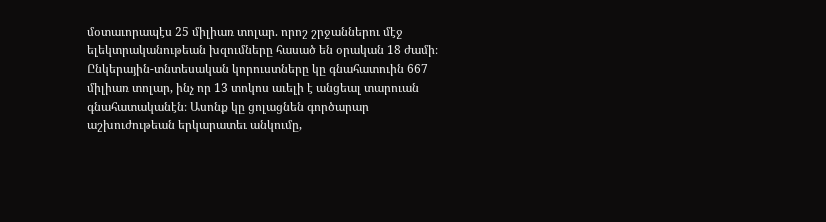մօտաւորապէս 25 միլիառ տոլար. որոշ շրջաններու մէջ ելեկտրականութեան խզումները հասած են օրական 18 ժամի։
Ընկերային-տնտեսական կորուստները կը գնահատուին 667 միլիառ տոլար, ինչ որ 13 տոկոս աւելի է անցեալ տարուան գնահատականէն։ Ասոնք կը ցոլացնեն գործարար աշխուժութեան երկարատեւ անկումը,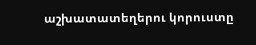աշխատատեղերու կորուստը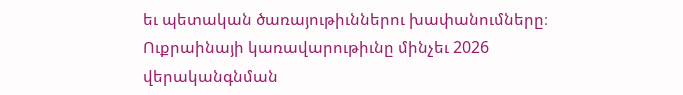եւ պետական ծառայութիւններու խափանումները։
Ուքրաինայի կառավարութիւնը մինչեւ 2026 վերականգնման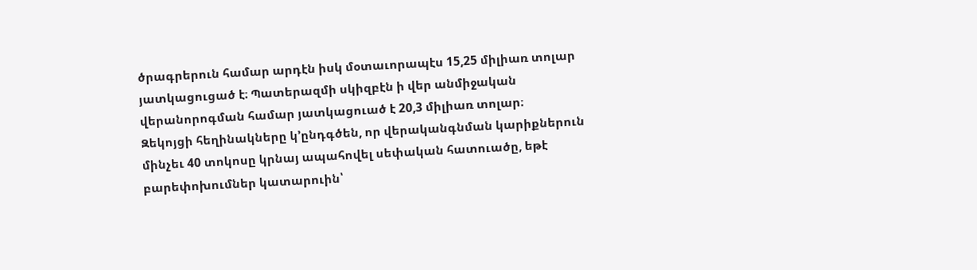ծրագրերուն համար արդէն իսկ մօտաւորապէս 15,25 միլիառ տոլար յատկացուցած է։ Պատերազմի սկիզբէն ի վեր անմիջական վերանորոգման համար յատկացուած է 20,3 միլիառ տոլար։
Զեկոյցի հեղինակները կ՚ընդգծեն, որ վերականգնման կարիքներուն մինչեւ 40 տոկոսը կրնայ ապահովել սեփական հատուածը, եթէ բարեփոխումներ կատարուին՝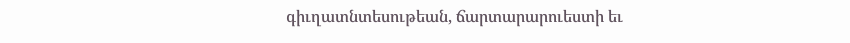գիւղատնտեսութեան, ճարտարարուեստի եւ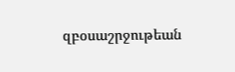զբօսաշրջութեան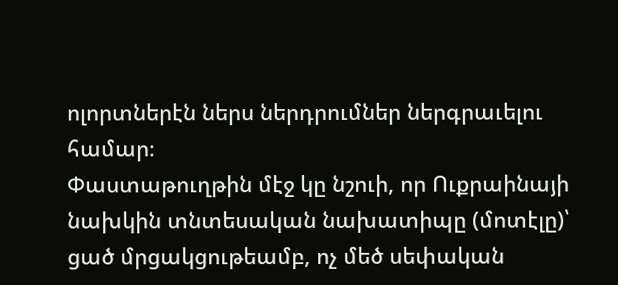ոլորտներէն ներս ներդրումներ ներգրաւելու համար։
Փաստաթուղթին մէջ կը նշուի, որ Ուքրաինայի նախկին տնտեսական նախատիպը (մոտէլը)՝ ցած մրցակցութեամբ, ոչ մեծ սեփական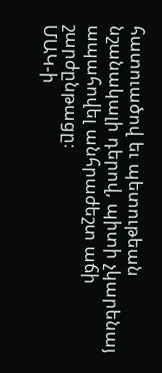հատուածով եւ պետութեան նշանակալի դերով, պիտի չկարենայ ապահովել անհրաժեշտ աճի շարժընթացը։
ՄԱԿ-ի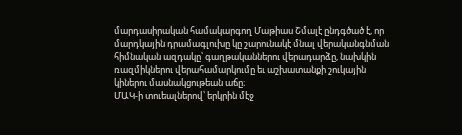մարդասիրական համակարգող Մաթիաս Շմալէ ընդգծած է, որ մարդկային դրամագլուխը կը շարունակէ մնալ վերականգնման հիմնական ազդակը՝ գաղթականներու վերադարձը, նախկին ռազմիկներու վերահամարկումը եւ աշխատանքի շուկային կիներու մասնակցութեան աճը։
ՄԱԿ-ի տուեալներով՝ երկրին մէջ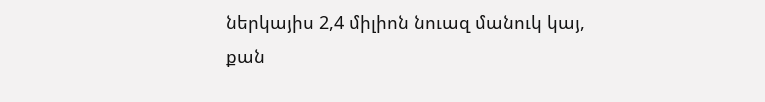ներկայիս 2,4 միլիոն նուազ մանուկ կայ, քան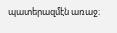պատերազմէն առաջ։